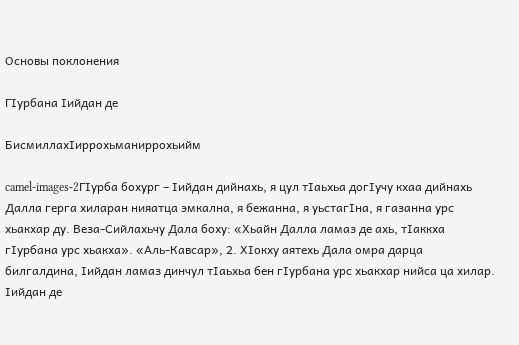Основы поклонения

ГIурбана Iийдан де

БисмиллахIиррохьманиррохьийм

camel-images-2ГIурба бохург – Iийдан дийнахь, я цул тIаьхьа догIучу кхаа дийнахь Далла герга хиларан нияатца эмкална, я бежанна, я уьстагIна, я газанна урс хьакхар ду. Веза-Сийлахьчу Дала боху: «Хьайн Далла ламаз де ахь, тIаккха гIурбана урс хьакха». «Аль-Кавсар», 2. ХIокху аятехь Дала омра дарца билгалдина, Iийдан ламаз динчул тIаьхьа бен гIурбана урс хьакхар нийса ца хилар.
Iийдан де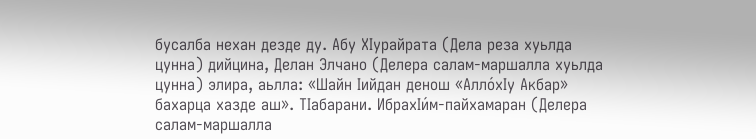бусалба нехан дезде ду. Абу ХIурайрата (Дела реза хуьлда цунна) дийцина, Делан Элчано (Делера салам-маршалла хуьлда цунна) элира, аьлла: «Шайн Iийдан денош «Алло́хIу Акбар» бахарца хазде аш». ТIабарани. ИбрахIи́м-пайхамаран (Делера салам-маршалла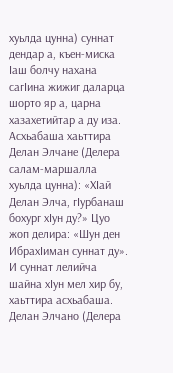хуьлда цунна) суннат дендар а, къен-миска Iаш болчу нахана сагIина жижиг даларца шорто яр а, царна хазахетийтар а ду иза.
Асхьабаша хаьттира Делан Элчане (Делера салам-маршалла хуьлда цунна): «ХIай Делан Элча, гIурбанаш бохург хIун ду?» Цуо жоп делира: «Шун ден ИбрахIиман суннат ду». И суннат лелийча шайна хIун мел хир бу, хаьттира асхьабаша. Делан Элчано (Делера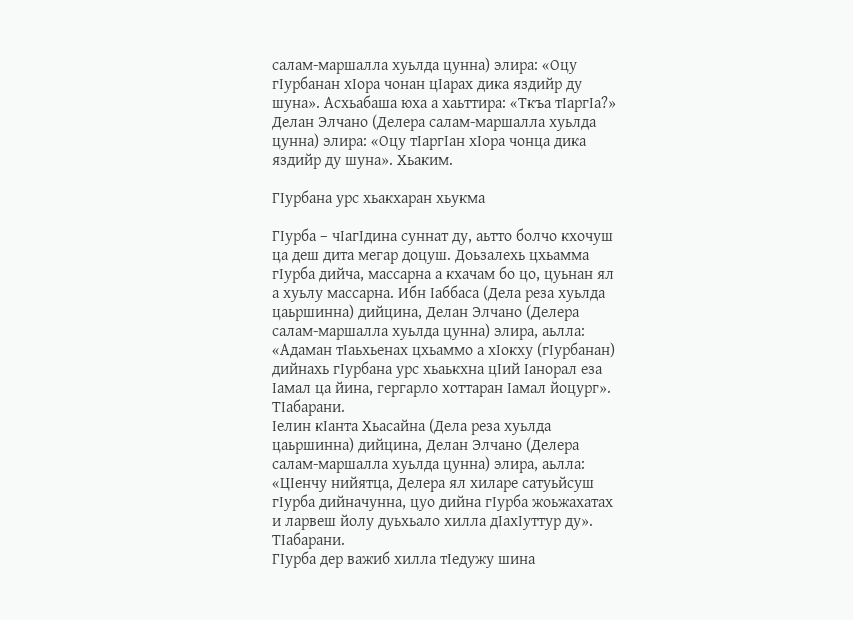салам-маршалла хуьлда цунна) элира: «Оцу гIурбанан хIора чонан цIарах дика яздийр ду шуна». Асхьабаша юха а хаьттира: «Ткъа тIаргIа?» Делан Элчано (Делера салам-маршалла хуьлда цунна) элира: «Оцу тIаргIан хIора чонца дика яздийр ду шуна». Хьаким.

ГIурбана урс хьакхаран хьукма

ГIурба – чIагIдина суннат ду, аьтто болчо кхочуш ца деш дита мегар доцуш. Доьзалехь цхьамма гIурба дийча, массарна а кхачам бо цо, цуьнан ял а хуьлу массарна. Ибн Iаббаса (Дела реза хуьлда цаьршинна) дийцина, Делан Элчано (Делера салам-маршалла хуьлда цунна) элира, аьлла: «Адаман тIаьхьенах цхьаммо а хIокху (гIурбанан) дийнахь гIурбана урс хьаькхна цIий Iанорал еза Iамал ца йина, гергарло хоттаран Iамал йоцург». ТIабарани.
Iелин кIанта Хьасайна (Дела реза хуьлда цаьршинна) дийцина, Делан Элчано (Делера салам-маршалла хуьлда цунна) элира, аьлла: «ЦIенчу нийятца, Делера ял хиларе сатуьйсуш гIурба дийначунна, цуо дийна гIурба жоьжахатах и ларвеш йолу дуьхьало хилла дIахIуттур ду». ТIабарани.
ГIурба дер важиб хилла тIедужу шина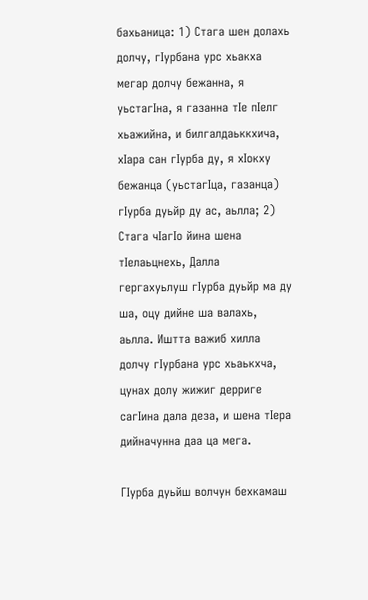бахьаница: 1) Стага шен долахь долчу, гIурбана урс хьакха мегар долчу бежанна, я уьстагIна, я газанна тIе пIелг хьажийна, и билгалдаьккхича, хIара сан гIурба ду, я хIокху бежанца (уьстагIца, газанца) гIурба дуьйр ду ас, аьлла; 2) Стага чIагIо йина шена тIелаьцнехь, Далла гергахуьлуш гIурба дуьйр ма ду ша, оцу дийне ша валахь, аьлла. Иштта важиб хилла долчу гIурбана урс хьаькхча, цунах долу жижиг дерриге сагIина дала деза, и шена тIера дийначунна даа ца мега.

ГIурба дуьйш волчун бехкамаш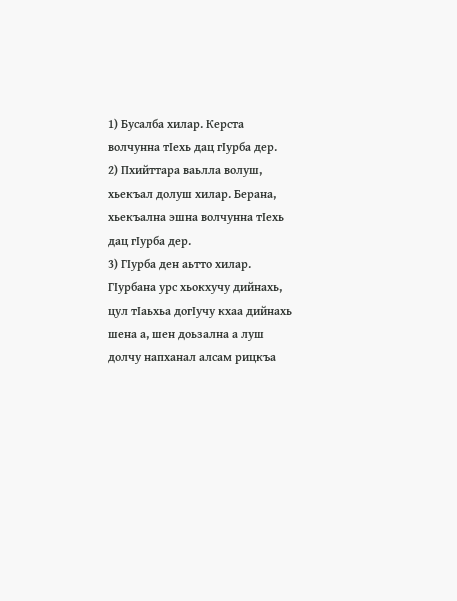1) Бусалба хилар. Керста волчунна тIехь дац гIурба дер.
2) Пхийттара ваьлла волуш, хьекъал долуш хилар. Берана, хьекъална эшна волчунна тIехь дац гIурба дер.
3) ГIурба ден аьтто хилар. ГIурбана урс хьокхучу дийнахь, цул тIаьхьа догIучу кхаа дийнахь шена а, шен доьзална а луш долчу напханал алсам рицкъа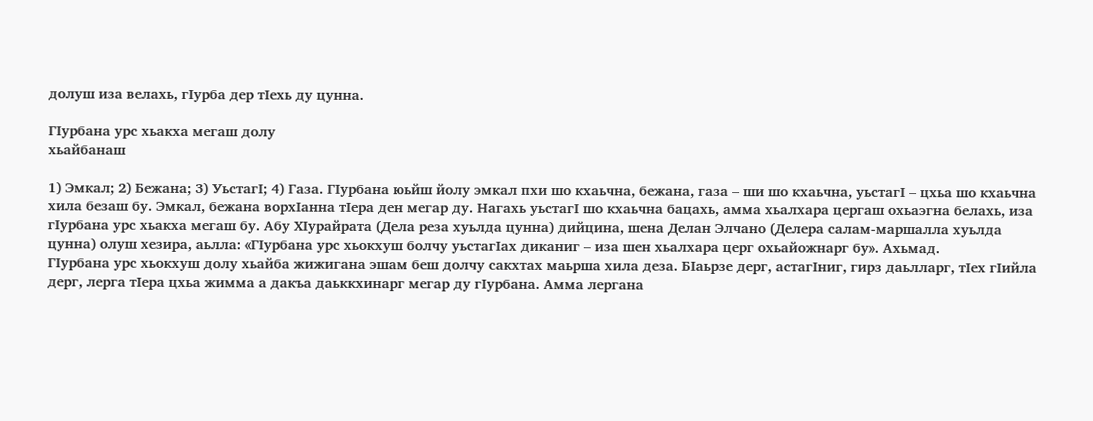долуш иза велахь, гIурба дер тIехь ду цунна.

ГIурбана урс хьакха мегаш долу
хьайбанаш

1) Эмкал; 2) Бежана; 3) УьстагI; 4) Газа. ГIурбана юьйш йолу эмкал пхи шо кхаьчна, бежана, газа – ши шо кхаьчна, уьстагI – цхьа шо кхаьчна хила безаш бу. Эмкал, бежана ворхIанна тIера ден мегар ду. Нагахь уьстагI шо кхаьчна бацахь, амма хьалхара цергаш охьаэгна белахь, иза гIурбана урс хьакха мегаш бу. Абу ХIурайрата (Дела реза хуьлда цунна) дийцина, шена Делан Элчано (Делера салам-маршалла хуьлда цунна) олуш хезира, аьлла: «ГIурбана урс хьокхуш болчу уьстагIах диканиг – иза шен хьалхара церг охьайожнарг бу». Ахьмад.
ГIурбана урс хьокхуш долу хьайба жижигана эшам беш долчу сакхтах маьрша хила деза. БIаьрзе дерг, астагIниг, гирз даьлларг, тIех гIийла дерг, лерга тIера цхьа жимма а дакъа даьккхинарг мегар ду гIурбана. Амма лергана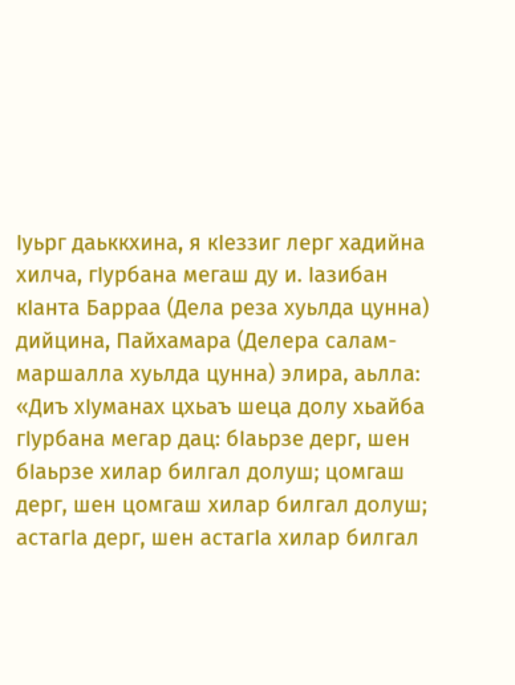Iуьрг даьккхина, я кIеззиг лерг хадийна хилча, гIурбана мегаш ду и. Iазибан кIанта Барраа (Дела реза хуьлда цунна) дийцина, Пайхамара (Делера салам-маршалла хуьлда цунна) элира, аьлла: «Диъ хIуманах цхьаъ шеца долу хьайба гIурбана мегар дац: бIаьрзе дерг, шен бIаьрзе хилар билгал долуш; цомгаш дерг, шен цомгаш хилар билгал долуш; астагIа дерг, шен астагIа хилар билгал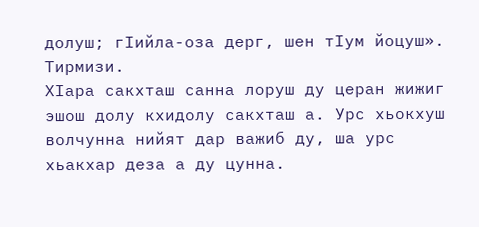долуш; гIийла-оза дерг, шен тIум йоцуш». Тирмизи.
ХIара сакхташ санна лоруш ду церан жижиг эшош долу кхидолу сакхташ а. Урс хьокхуш волчунна нийят дар важиб ду, ша урс хьакхар деза а ду цунна.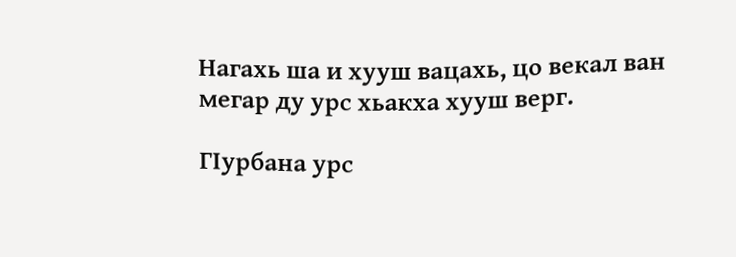Нагахь ша и хууш вацахь, цо векал ван мегар ду урс хьакха хууш верг.

ГIурбана урс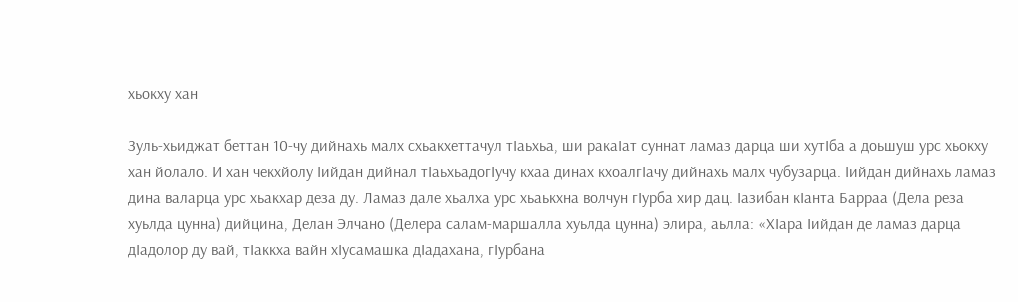хьокху хан

Зуль-хьиджат беттан 10-чу дийнахь малх схьакхеттачул тIаьхьа, ши ракаIат суннат ламаз дарца ши хутIба а доьшуш урс хьокху хан йолало. И хан чекхйолу Iийдан дийнал тIаьхьадогIучу кхаа динах кхоалгIачу дийнахь малх чубузарца. Iийдан дийнахь ламаз дина валарца урс хьакхар деза ду. Ламаз дале хьалха урс хьаькхна волчун гIурба хир дац. Iазибан кIанта Барраа (Дела реза хуьлда цунна) дийцина, Делан Элчано (Делера салам-маршалла хуьлда цунна) элира, аьлла: «ХIара Iийдан де ламаз дарца дIадолор ду вай, тIаккха вайн хIусамашка дIадахана, гIурбана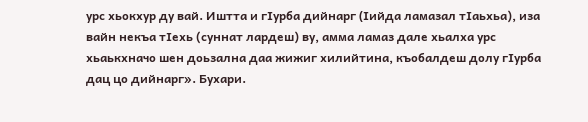урс хьокхур ду вай. Иштта и гIурба дийнарг (Iийда ламазал тIаьхьа), иза вайн некъа тIехь (суннат лардеш) ву, амма ламаз дале хьалха урс хьаькхначо шен доьзална даа жижиг хилийтина, къобалдеш долу гIурба дац цо дийнарг». Бухари.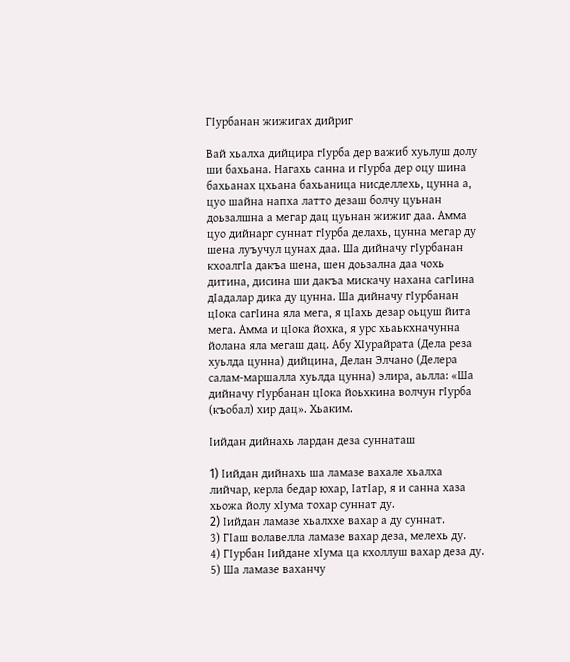ГIурбанан жижигах дийриг

Вай хьалха дийцира гIурба дер важиб хуьлуш долу ши бахьана. Нагахь санна и гIурба дер оцу шина бахьанах цхьана бахьаница нисделлехь, цунна а, цуо шайна напха латто дезаш болчу цуьнан доьзалшна а мегар дац цуьнан жижиг даа. Амма цуо дийнарг суннат гIурба делахь, цунна мегар ду шена луъучул цунах даа. Ша дийначу гIурбанан кхоалгIа дакъа шена, шен доьзална даа чохь дитина, дисина ши дакъа мискачу нахана сагIина дIадалар дика ду цунна. Ша дийначу гIурбанан цIока сагIина яла мега, я цIахь дезар оьцуш йита мега. Амма и цIока йохка, я урс хьаькхначунна йолана яла мегаш дац. Абу ХIурайрата (Дела реза хуьлда цунна) дийцина, Делан Элчано (Делера салам-маршалла хуьлда цунна) элира, аьлла: «Ша дийначу гIурбанан цIока йоьхкина волчун гIурба (къобал) хир дац». Хьаким.

Iийдан дийнахь лардан деза суннаташ

1) Iийдан дийнахь ша ламазе вахале хьалха лийчар, керла бедар юхар, IатIар, я и санна хаза хьожа йолу хIума тохар суннат ду.
2) Iийдан ламазе хьалххе вахар а ду суннат.
3) ГIаш волавелла ламазе вахар деза, мелехь ду.
4) ГIурбан Iийдане хIума ца кхоллуш вахар деза ду.
5) Ша ламазе ваханчу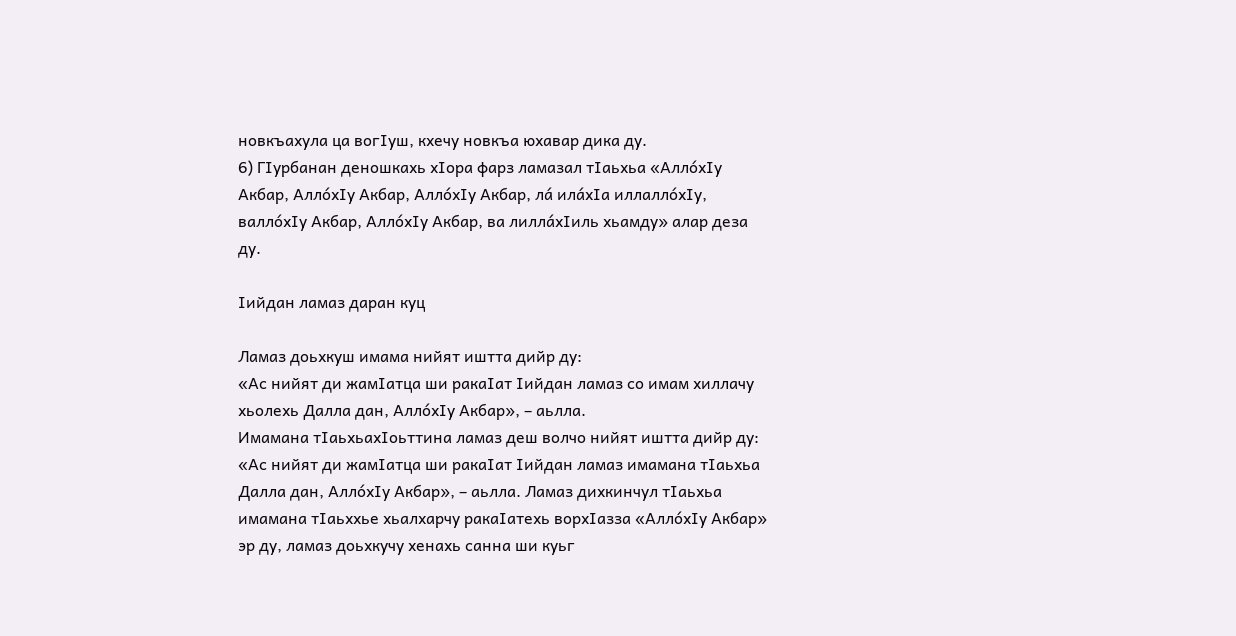новкъахула ца вогIуш, кхечу новкъа юхавар дика ду.
6) ГIурбанан деношкахь хIора фарз ламазал тIаьхьа «Алло́хIу Акбар, Алло́хIу Акбар, Алло́хIу Акбар, ла́ ила́хIа иллалло́хIу, валло́хIу Акбар, Алло́хIу Акбар, ва лилла́хIиль хьамду» алар деза ду.

Iийдан ламаз даран куц

Ламаз доьхкуш имама нийят иштта дийр ду:
«Ас нийят ди жамIатца ши ракаIат Iийдан ламаз со имам хиллачу хьолехь Далла дан, Алло́хIу Акбар», – аьлла.
Имамана тIаьхьахIоьттина ламаз деш волчо нийят иштта дийр ду:
«Ас нийят ди жамIатца ши ракаIат Iийдан ламаз имамана тIаьхьа Далла дан, Алло́хIу Акбар», – аьлла. Ламаз дихкинчул тIаьхьа имамана тIаьххье хьалхарчу ракаIатехь ворхIазза «Алло́хIу Акбар» эр ду, ламаз доьхкучу хенахь санна ши куьг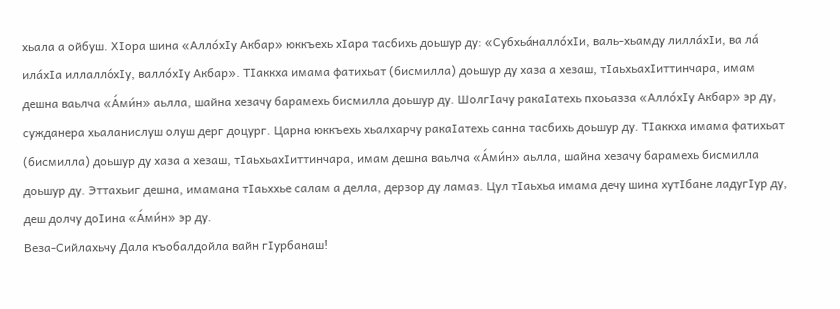хьала а ойбуш. ХIора шина «Алло́хIу Акбар» юккъехь хIара тасбихь доьшур ду: «Субхьа́налло́хIи, валь-хьамду лилла́хIи, ва ла́ ила́хIа иллалло́хIу, валло́хIу Акбар». ТIаккха имама фатихьат (бисмилла) доьшур ду хаза а хезаш, тIаьхьахIиттинчара, имам дешна ваьлча «А́ми́н» аьлла, шайна хезачу барамехь бисмилла доьшур ду. ШолгIачу ракаIатехь пхоьазза «Алло́хIу Акбар» эр ду, сужданера хьаланислуш олуш дерг доцург. Царна юккъехь хьалхарчу ракаIатехь санна тасбихь доьшур ду. ТIаккха имама фатихьат (бисмилла) доьшур ду хаза а хезаш, тIаьхьахIиттинчара, имам дешна ваьлча «А́ми́н» аьлла, шайна хезачу барамехь бисмилла доьшур ду. Эттахьиг дешна, имамана тIаьххье салам а делла, дерзор ду ламаз. Цул тIаьхьа имама дечу шина хутIбане ладугIур ду, деш долчу доIина «А́ми́н» эр ду.
Веза-Сийлахьчу Дала къобалдойла вайн гIурбанаш!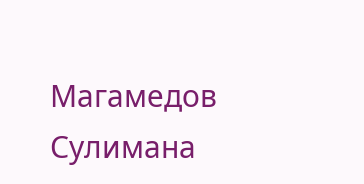Магамедов Сулимана